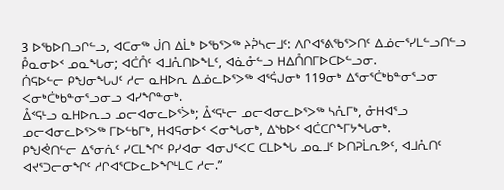3 ᐅᖃᐅᑎᓗᒋᓪᓗ, ᐊᑕᓂᖅ ᒎᑎ ᐃᒫᒃ ᐅᖃᕐᐳᖅ ᔨᕉᓴᓕᒧᑦ: ᐱᒋᐊᕐᕕᖃᕐᐳᑎᑦ ᐃᓅᓕᕐᓯᒪᓪᓗᑎᓪᓗ ᑬᓇᓂᐅᑉ ᓄᓇᖓᓂ; ᐊᑖᑍᑦ ᐊᒧᕅᑎᐅᖕᒪᑦ, ᐊᓈᓁᓪᓗ ᕼᐃᑍᑎᒥᐅᑕᐅᓪᓗᓂ.
ᑏᕋᐅᓪᓕ ᑭᖑᓂᖓᒍᑦ ᓱᓕ ᓇᕼᐅᕆ ᐃᓅᓚᐅᕐᐳᖅ ᐊᕐᕌᒍᓂᒃ 119ᓂᒃ ᐃᕐᓂᕐᑖᒃᑲᓐᓂᕐᓗᓂ ᐸᓂᒃᑖᒃᑲᓐᓂᕐᓗᓂᓗ ᐊᓯᖏᓐᓂᒃ.
ᐂᑉᕋᒻᓗ ᓇᕼᐅᕆᓗ ᓄᓕᐊᓂᓚᐅᕐᐴᒃ; ᐂᑉᕋᒻᓕ ᓄᓕᐊᓂᓚᐅᕐᐳᖅ ᓴᕅᒥᒃ, ᓁᕼᐊᕐᓗ ᓄᓕᐊᓂᓚᐅᕐᐳᖅ ᒥᐅᓪᑲᒥᒃ, ᕼᐊᕋᓂᐅᑉ ᐸᓂᖓᓂᒃ, ᐃᔅᑲᐅᑉ ᐊᑖᑕᒋᖕᒥᔭᖓᓂᒃ.
ᑭᖑᕚᑎᓪᓕ ᐃᕐᓂᕇᑦ ᓯᑕᒪᖏᑦ ᑭᓯᐊᓂ ᐊᓂᒍᕐᐸᑕ ᑕᒪᐅᖓ ᓄᓇᒧᑦ ᐅᑎᕈᒫᕆᕗᑦ, ᐊᒧᕅᑎᑦ ᐊᔪᕐᑐᓕᓂᖏᑦ ᓱᒋᐊᕐᑕᐅᓚᐅᖏᒻᒪᑕ ᓱᓕ.”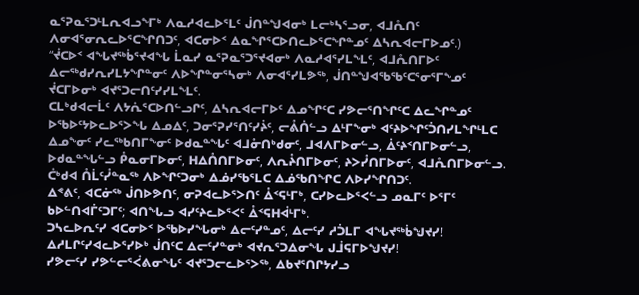ᓇᕐᕈᓇᕐᑐᒻᒪᕆᐊᓗᖕᒥᒃ ᐱᓇᓱᐊᓚᐅᕐᒪᑦ ᒎᑎᓐᖑᐊᓂᒃ ᒪᓕᒃᓴᕐᓗᓂ, ᐊᒧᕅᑎᑦ ᐱᓂᐊᕐᓂᕆᓚᐅᕐᑕᖏᑎᑐᑦ, ᐊᑕᓂᐅᑉ ᐃᓇᖏᕐᑕᐅᑎᓚᐅᕐᑕᖏᓐᓄᑦ ᐃᓴᕆᐊᓕᒥᐅᓄᑦ.)
“ᔫᑕᐅᑉ ᐊᖓᔪᖅᑳᕐᔪᐊᖓ ᒫᓇᓯ ᓇᕐᕈᓇᕐᑐᕐᔪᐊᓂᒃ ᐱᓇᓱᐊᕐᓯᒪᖕᒪᑦ, ᐊᒧᕅᑎᒥᐅᑦ ᐃᓕᖅᑯᓯᕆᓯᒪᔭᖏᓐᓂᑦ ᐱᐅᖏᓐᓂᕐᓴᓂᒃ ᐱᓂᐊᕐᓯᒪᕗᖅ, ᒎᑎᓐᖑᐊᖃᖃᑦᑕᕐᓂᕐᒥᖕᓄᑦ ᔫᑕᒥᐅᓂᒃ ᐊᔪᕐᑐᓕᑎᑦᓯᓯᒪᖕᒪᑦ.
ᑕᒪᒃᑯᐊᓕᒫᑦ ᐱᔭᕇᕐᑕᐅᑎᓪᓗᒋᑦ, ᐃᓴᕆᐊᓕᒥᐅᑦ ᐃᓄᖏᑦᑕ ᓯᕗᓕᕐᑎᖏᑦᑕ ᐃᓚᖏᓐᓄᑦ ᐅᖃᐅᑦᔭᐅᓚᐅᕐᐳᖓ ᐃᓄᐃᑦ, ᑐᓂᕐᕈᓯᕐᑎᑦᓯᔩᑦ, ᓕᕔᑏᓪᓗ ᐃᒻᒥᖕᓂᒃ ᐊᑦᔨᐅᖏᑦᑑᑎᓯᒪᖏᒻᒪᑕ ᐃᓄᖕᓂᑦ ᓯᓚᖅᑲᑎᒥᖕᓂᑦ ᐅᑯᓇᓐᖓᑦ ᐊᒧᓁᑎᒃᑯᓂᑦ, ᒧᐊᐱᒥᐅᓂᓪᓗ, ᐄᑦᔨᑉᑎᒥᐅᓂᓪᓗ, ᐅᑯᓇᓐᖓᓪᓗ ᑬᓇᓂᒥᐅᓂᑦ, ᕼᐃᑍᑎᒥᐅᓂᑦ, ᐱᕆᔧᑎᒥᐅᓂᑦ, ᔨᐳᓮᑎᒥᐅᓂᑦ, ᐊᒧᕅᑎᒥᐅᓂᓪᓗ. ᑖᒃᑯᐊ ᑍᒫᑦᓮᓐᓇᖅ ᐱᐅᖏᑦᑐᓂᒃ ᐃᓅᓯᖃᕐᒪᑕ ᐃᓅᖃᑎᖏᑕ ᐱᐅᓯᖏᑎᑐᑦ.
ᐃᕝᕕᑦ, ᐊᑕᓃᖅ ᒎᑎᐅᕗᑎᑦ, ᓂᕈᐊᓚᐅᕐᐳᑎᑦ ᐂᑉᕋᒻᒥᒃ, ᑕᓯᐅᓚᐅᕐᐸᓪᓗ ᓄᓇᒥᑦ ᐅᕐᒥᑦ ᑲᐅᓪᑎᐊᒦᑦᑐᒥᑦ; ᐊᑎᖓᓗ ᐊᓯᑦᔨᓚᐅᕐᐸᑦ ᐂᑉᕋᕼᐋᒻᒥᒃ.
ᑐᓴᓚᐅᕆᑦᓯ ᐊᑕᓂᐅᑉ ᐅᖃᐅᓯᖓᓂᒃ ᐃᓕᑦᓯᓐᓄᑦ, ᐃᓕᑦᓯ ᓱᑑᒪᒥ ᐊᖓᔪᖅᑳᖑᔪᓯ! ᐃᓱᒪᒋᑦᓯᐊᓚᐅᕐᓯᐅᒃ ᒎᑎᑦᑕ ᐃᓕᑦᓯᓐᓂᒃ ᐊᔪᕆᕐᑐᐃᓂᖓ ᒍᒨᕋᒥᐅᖑᔪᓯ!
ᓯᕗᓕᑦᓯ ᓯᕗᓪᓕᕐᐹᕕᓂᖓᑦ ᐊᔪᕐᑐᓕᓚᐅᕐᐳᖅ, ᐃᑲᔪᕐᑎᒋᔭᓯᓗ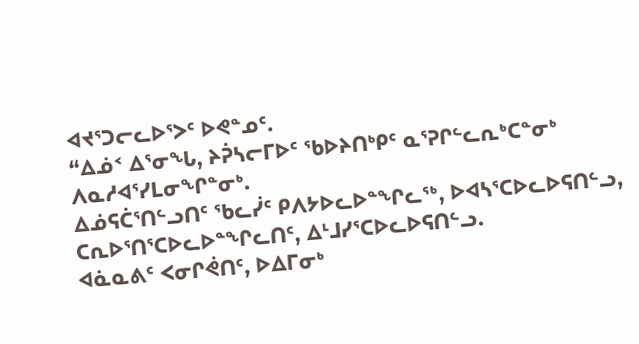ᐊᔪᕐᑐᓕᓚᐅᕐᐳᑦ ᐅᕙᓐᓄᑦ.
“ᐃᓅᑉ ᐃᕐᓂᖓ, ᔨᕉᓴᓕᒥᐅᑦ ᖃᐅᔨᑎᒃᑭᑦ ᓇᕐᕈᒋᓪᓚᕆᒃᑕᓐᓂᒃ ᐱᓇᓱᐊᕐᓯᒪᓂᖏᓐᓂᒃ.
ᐃᓅᕋᑖᕐᑎᓪᓗᑎᑦ ᖃᓚᓰᑦ ᑭᐱᔭᐅᓚᐅᓐᖏᓚᖅ, ᐅᐊᓴᕐᑕᐅᓚᐅᕋᑎᓪᓗ, ᑕᕆᐅᕐᑎᕐᑕᐅᓚᐅᓐᖏᓚᑎᑦ, ᐃᒻᒧᓯᕐᑕᐅᓚᐅᕋᑎᓪᓗ.
ᐊᓈᓇᕕᑦ ᐸᓂᒋᕚᑎᑦ, ᐅᐃᒥᓂᒃ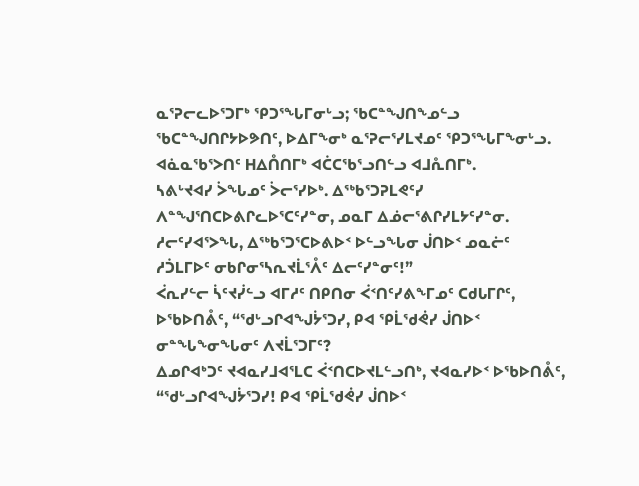ᓇᕐᕈᓕᓚᐅᕐᑐᒥᒃ ᕿᑐᕐᖓᒥᓂᒡᓗ; ᖃᑕᓐᖑᑎᖕᓄᓪᓗ ᖃᑕᓐᖑᑎᒋᔭᐅᕗᑎᑦ, ᐅᐃᒥᖕᓂᒃ ᓇᕐᕈᓕᕐᓯᒪᔪᓄᑦ ᕿᑐᕐᖓᒥᖕᓂᒡᓗ. ᐊᓈᓇᖃᕐᐳᑎᑦ ᕼᐃᑍᑎᒥᒃ ᐊᑖᑕᖃᕐᓗᑎᓪᓗ ᐊᒧᕅᑎᒥᒃ.
ᓴᕕᒡᔪᐊᓯ ᐴᖓᓄᑦ ᐴᓕᕐᓯᐅᒃ. ᐃᖅᑲᕐᑐᕈᒪᕙᑦᓯ ᐱᓐᖑᕐᑎᑕᐅᕕᒋᓚᐅᕐᑕᑦᓯᓐᓂ, ᓄᓇᒥ ᐃᓅᓕᕐᕕᒋᓯᒪᔭᑦᓯᓐᓂ.
ᓱᓕᑦᓯᐊᕐᐳᖓ, ᐃᖅᑲᕐᑐᕐᑕᐅᕕᐅᑉ ᐅᓪᓗᖓᓂ ᒎᑎᐅᑉ ᓄᓇᓖᑦ ᓱᑑᒪᒥᐅᑦ ᓂᑲᒋᓂᕐᓴᕆᔪᒫᕐᐰᑦ ᐃᓕᑦᓯᓐᓂᑦ!”
ᐹᕆᓯᓪᓕ ᓵᑦᔪᓰᓪᓗ ᐊᒥᓱᑦ ᑎᑭᑎᓂ ᐹᑉᑎᑦᓯᕕᖕᒥᓄᑦ ᑕᑯᒐᒥᒋᑦ, ᐅᖃᐅᑎᕔᑦ, “ᖁᒡᓗᒋᐊᖑᔮᕐᑐᓯ, ᑭᐊ ᕿᒫᖁᕚᓯ ᒎᑎᐅᑉ ᓂᓐᖓᖕᓂᖓᓂᑦ ᐱᔪᒫᕐᑐᒥᑦ?
ᐃᓄᒋᐊᒃᑐᑦ ᔪᐊᓇᓯᒧᐊᕐᒪᑕ ᐹᑉᑎᑕᐅᔪᒪᓪᓗᑎᒃ, ᔪᐊᓇᓯᐅᑉ ᐅᖃᐅᑎᕔᑦ, “ᖁᒡᓗᒋᐊᖑᔮᕐᑐᓯ! ᑭᐊ ᕿᒫᖁᕚᓯ ᒎᑎᐅᑉ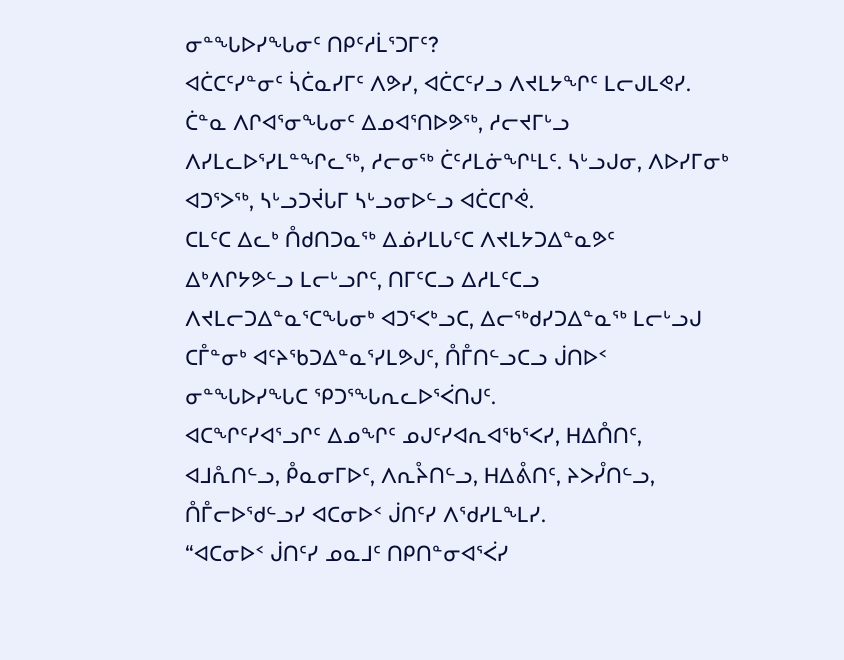ᓂᓐᖓᐅᓯᖓᓂᑦ ᑎᑭᑦᓱᒫᕐᑐᒥᑦ?
ᐊᑖᑕᑦᓯᓐᓂᑦ ᓵᑖᓇᓯᒥᑦ ᐱᕗᓯ, ᐊᑖᑕᑦᓯᓗ ᐱᔪᒪᔭᖏᑦ ᒪᓕᒍᒪᕙᓯ. ᑖᓐᓇ ᐱᒋᐊᕐᓂᖓᓂᑦ ᐃᓄᐊᕐᑎᐅᕗᖅ, ᓱᓕᔪᒥᒡᓗ ᐱᓯᒪᓚᐅᕐᓯᒪᓐᖏᓚᖅ, ᓱᓕᓂᖅ ᑖᑦᓱᒪᓃᖏᒻᒪᑦ. ᓴᒡᓗᒍᓂ, ᐱᐅᓯᒥᓂᒃ ᐊᑐᕐᐳᖅ, ᓴᒡᓗᑐᔫᒐᒥ ᓴᒡᓗᓂᐅᓪᓗ ᐊᑖᑕᒋᕚ.
ᑕᒪᑦᑕ ᐃᓚᒃ ᑍᑯᑎᑐᓇᖅ ᐃᓅᓯᒪᒐᑦᑕ ᐱᔪᒪᔭᑐᐃᓐᓇᕗᑦ ᐃᒃᐱᒋᔭᕗᓪᓗ ᒪᓕᒡᓗᒋᑦ, ᑎᒥᑦᑕᓗ ᐃᓱᒪᑦᑕᓗ ᐱᔪᒪᓕᑐᐃᓐᓇᕐᑕᖓᓂᒃ ᐊᑐᕐᐸᒃᓗᑕ, ᐃᓕᖅᑯᓯᑐᐃᓐᓇᖅ ᒪᓕᒡᓗᒍ ᑕᒤᓐᓂᒃ ᐊᑦᔨᖃᑐᐃᓐᓇᕐᓯᒪᕗᒍᑦ, ᑍᒤᑎᓪᓗᑕᓗ ᒎᑎᐅᑉ ᓂᓐᖓᐅᓯᖓᑕ ᕿᑐᕐᖓᕆᓚᐅᕐᐹᑎᒍᑦ.
ᐊᑕᖏᑦᓯᐊᕐᓗᒋᑦ ᐃᓄᖏᑦ ᓄᒍᑦᓯᐊᕆᐊᖃᕐᐸᓯ, ᕼᐃᑍᑎᑦ, ᐊᒧᕅᑎᓪᓗ, ᑬᓇᓂᒥᐅᑦ, ᐱᕆᔧᑎᓪᓗ, ᕼᐃᕔᑎᑦ, ᔨᐳᓮᑎᓪᓗ, ᑍᒤᓕᐅᖁᓪᓗᓯ ᐊᑕᓂᐅᑉ ᒎᑎᑦᓯ ᐱᖁᓯᒪᖕᒪᓯ.
“ᐊᑕᓂᐅᑉ ᒎᑎᑦᓯ ᓄᓇᒧᑦ ᑎᑭᑎᓐᓂᐊᕐᐹᓯ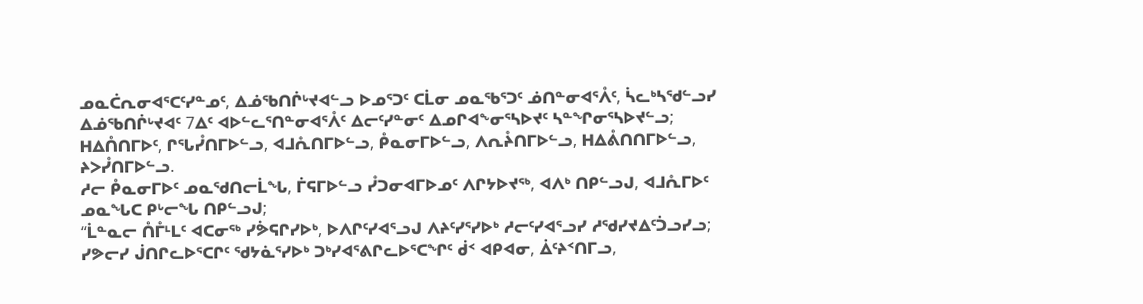ᓄᓇᑖᕆᓂᐊᕐᑕᑦᓯᓐᓄᑦ, ᐃᓅᖃᑎᒌᒡᔪᐊᓪᓗ ᐅᓄᕐᑐᑦ ᑕᒫᓂ ᓄᓇᖃᕐᑐᑦ ᓅᑎᓐᓂᐊᕐᐰᑦ, ᓵᓚᒃᓴᖁᓪᓗᓯ ᐃᓅᖃᑎᒌᒡᔪᐊᑦ 7ᐃᑦ ᐊᐅᓪᓚᕐᑎᓐᓂᐊᕐᐰᑦ ᐃᓕᑦᓯᓐᓂᑦ ᐃᓄᒋᐊᖕᓂᕐᓴᐅᔪᑦ ᓴᓐᖏᓂᕐᓴᐅᔪᓪᓗ; ᕼᐃᑍᑎᒥᐅᑦ, ᒋᕐᒐᓮᑎᒥᐅᓪᓗ, ᐊᒧᕅᑎᒥᐅᓪᓗ, ᑬᓇᓂᒥᐅᓪᓗ, ᐱᕆᔧᑎᒥᐅᓪᓗ, ᕼᐃᕔᑎᑎᒥᐅᓪᓗ, ᔨᐳᓮᑎᒥᐅᓪᓗ.
ᓱᓕ ᑬᓇᓂᒥᐅᑦ ᓄᓇᖁᑎᓕᒫᖓ, ᒦᕋᒥᐅᓪᓗ ᓮᑐᓂᐊᒥᐅᓄᑦ ᐱᒋᔭᐅᔪᖅ, ᐊᐱᒃ ᑎᑭᓪᓗᒍ, ᐊᒧᕅᒥᐅᑦ ᓄᓇᖓᑕ ᑭᒡᓕᖓ ᑎᑭᓪᓗᒍ;
“ᒫᓐᓇᓕ ᑍᒤᒻᒪᑦ ᐊᑕᓂᖅ ᓯᕘᕋᒋᓯᐅᒃ, ᐅᐱᒋᑦᓯᐊᕐᓗᒍ ᐱᔨᑦᓯᕐᓯᐅᒃ ᓱᓕᑦᓯᐊᕐᓗᓯ ᓱᖁᓯᔪᐃᑦᑑᓗᓯᓗ; ᓯᕗᓕᓯ ᒎᑎᒋᓚᐅᕐᑕᒋᑦ ᖁᔭᓈᕐᓯᐅᒃ ᑐᒃᓯᐊᕐᕕᒋᓚᐅᕐᑕᖏᑦ ᑰᑉ ᐊᑭᐊᓂ, ᐄᑦᔨᑉᑎᒥᓗ,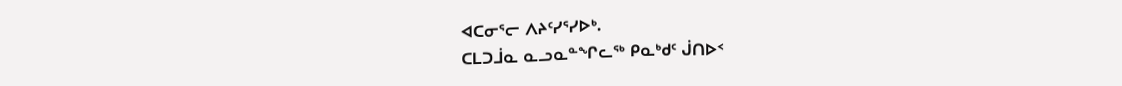ᐊᑕᓂᕐᓕ ᐱᔨᑦᓯᕐᓯᐅᒃ.
ᑕᒪᑐᒨᓇ ᓇᓗᓇᓐᖏᓚᖅ ᑭᓇᒃᑯᑦ ᒎᑎᐅᑉ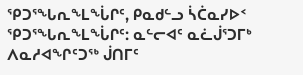ᕿᑐᕐᖓᕆᖕᒪᖔᒋᑦ, ᑭᓇᑯᓪᓗ ᓵᑖᓇᓯᐅᑉ ᕿᑐᕐᖓᕆᖕᒪᖔᒋᑦ: ᓇᓪᓕᐊᑦ ᓇᓛᒎᕐᑐᒥᒃ ᐱᓇᓱᐊᖏᑦᑐᖅ ᒎᑎᒥᑦ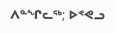ᐱᓐᖏᓚᖅ; ᐅᕝᕙᓗ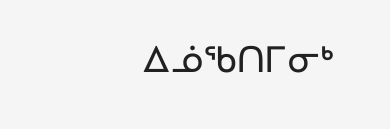ᐃᓅᖃᑎᒥᓂᒃ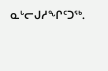ᓇᒡᓕᒍᓱᖏᑦᑐᖅ.